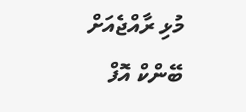މުޅި ރާއްޖެއަށް ބޭންކް އޮފް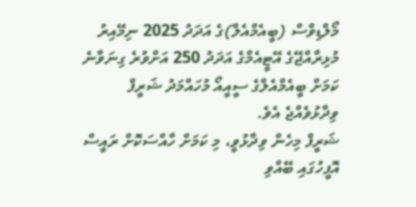މޯލްޑިވްސް (ބީއެމްއެލް)ގެ އަދަދު 2025 ނިމޭއިރު މުޅިރާއްޖޭގެ އޭޓީއެމްގެ އަދަދު 250 އަށްވުރެ ގިނަވާނެ ކަމަށް ބީއެމްއެލްގެ ސީއީއޯ މުހައްމަދު ޝަރީފް ވިދާޅުވެއްޖެ އެވެ.
ޝަރީފް މިހެން ވިދާޅުވީ، މި ކަމަށް ހާއްސަކޮށް ރައީސް އޮފީހުގައި ބޭއްވި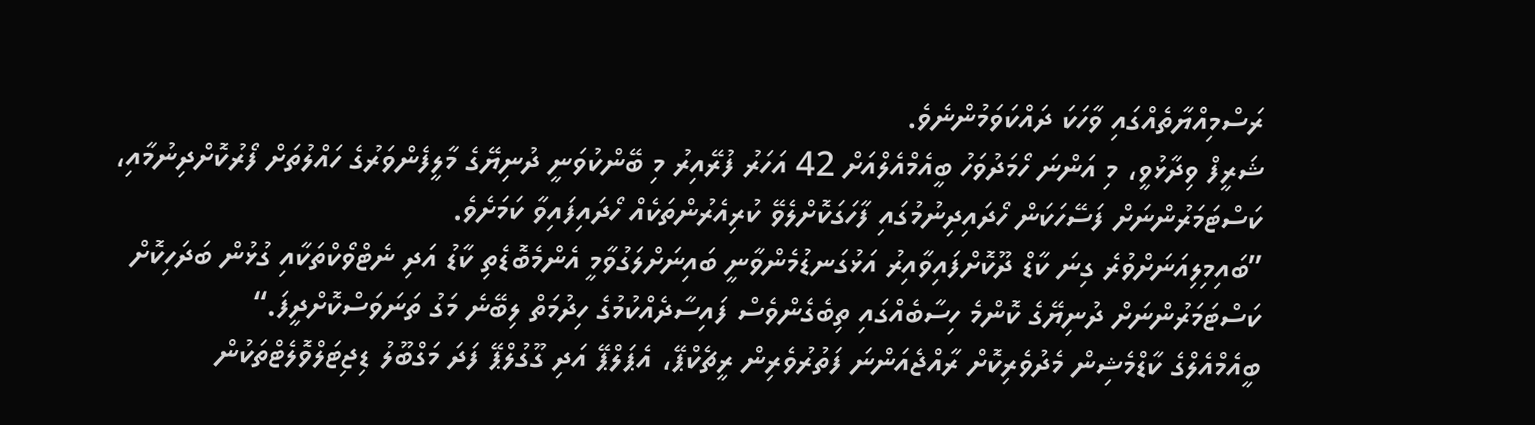ރަސްމިއްޔާތެއްގައި ވާހަކަ ދައްކަވަމުންނެވެ.
ޝަރީފް ވިދާޅުވީ، މި އަންނަ ހޯމަދުވަހު ބީއެމްއެލްއަށް 42 އަހަރު ފުރޭއިރު މި ބޭންކުވަނީ ދުނިޔޭގެ މާލީފެންވަރުގެ ހައްލުތަށް ފޯރުކޮށްދިނުމާއި، ކަސްޓަމަރުންނަށް ފަސޭހަކަން ހޯދައިދިނުމުގައި ފާހަގަކޮށްލެވޭ ކުރިއެރުންތަކެއް ހޯދައިފައިވާ ކަމަށެވެ.
”ބައިމިލިއަނަށްވުރެ ގިނަ ކާޑް ދޫކޮށްފައިވާއިރު އަޅުގަނޑުމެންވާނީ ބައިނަށްލަގުވާމީ އެންމެބޮޑެތި ކާޑު އަދި ނެޓްވޯކްތަކާއި ގުޅުން ބަދަހިކޮށް ކަސްޓަމަރުންނަށް ދުނިޔޭގެ ކޮންމެ ހިސާބެއްގައި ތިބެގެންވެސް ފައިސާދެއްކުމުގެ ހިދުމަތް ލިބޭނެ މަގު ތަނަވަސްކޮށްދީފަ.“
ބީއެމްއެލްގެ ކާޑްމެޝިން މެދުވެރިކޮށް ރާއްޖެއަންނަ ފަތުރުވެރިން ރީޗެކްޕޭ، އެޕަލްޕޭ އަދި ގޫގުލްޕޭ ފަދަ މަގްބޫލު ޑިޖިޓަލްވޮލެޓްތަކުން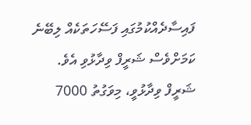ފައިސާދެއްކުމުގައި ފަސޭހަތަކެއް ލިބޭނެ ކަމަށްވެސް ޝަރީފް ވިދާޅުވި އެވެ.
ޝަރީފް ވިދާޅުވީ، މިވަގުތު 7000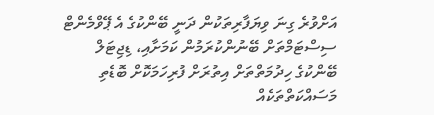އަށްވުރެ ގިނަ ވިޔަފާރިތަކުން ދަނީ ބޭންކުގެ އެ ޕޭވްމެންޓް ސިސްޓަމްތަށް ބޭނުންކުރަމުން ކަމަށާއި، ޑިޖިޓަލް ބޭންކުގެ ހިދުމަތްތަށް އިތުރަށް ފުރިހަމަކޮށް ބޮޑެތި މަސައްކަތްތަކެއް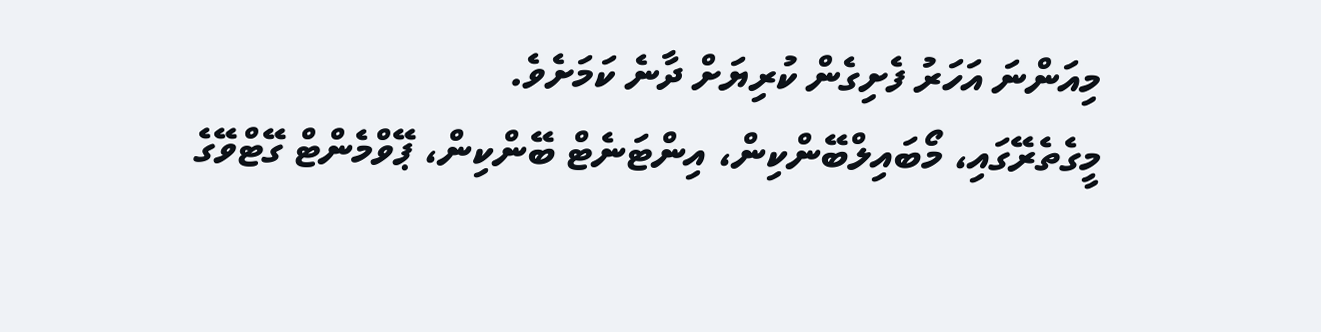މިއަންނަ އަހަރު ފެށިގެން ކުރިޔަށް ދާނެ ކަމަށެވެ.
މީގެތެރޭގައި، މޯބައިލްބޭންކިން، އިންޓަނެޓް ބޭންކިން، ޕޭވްމެންޓް ގޭޓްވޭގެ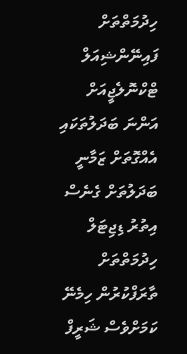ހިދުމަތްތަށް ފައިނޭންޝިއަލް ޓްކްނޮލެޖީއަށް އަންނަ ބަދަލުތަކައި އެއްގޮތަށް ޒަމާނީ ބަދަލުތަށް ގެނެސް އިތުރު ޑިޖިޓަލް ހިދުމަތްތަށް ތާރަފްކުރުން ހިމެނޭ ކަމަށްވެސް ޝަރީފް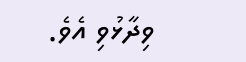ވިދާޅުވި އެވެ.